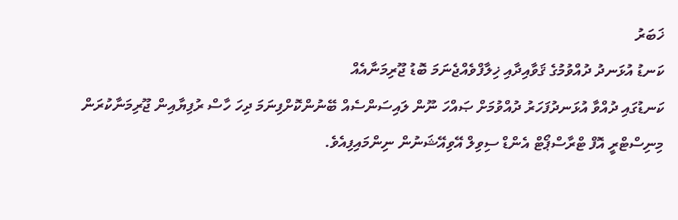ޚަބަރު
ކަނޑު އުޅަނދު ދުއްވުމުގެ ޤަވާއިދާއި ޚިލާފްވެއްޖެނަމަ ބޮޑު ޖޫރިމަނާއެއް
ކަނޑުގައި ދުއްވާ އުޅަނދުފަހަރު ދުއްވުމަށް ޞައްހަ ނޫން ލައިސަންސެއް ބޭނުންކޮށްފިނަމަ ދިހަ ހާސް ރުފިޔާއިން ޖޫރިމަނާކުރަން މިނިސްޓްރީ އޮފް ޓްރާސްޕޯޓް އެންޑް ސިވިލް އޭވިއޭޝަނުން ނިންމައިފިއެވެ.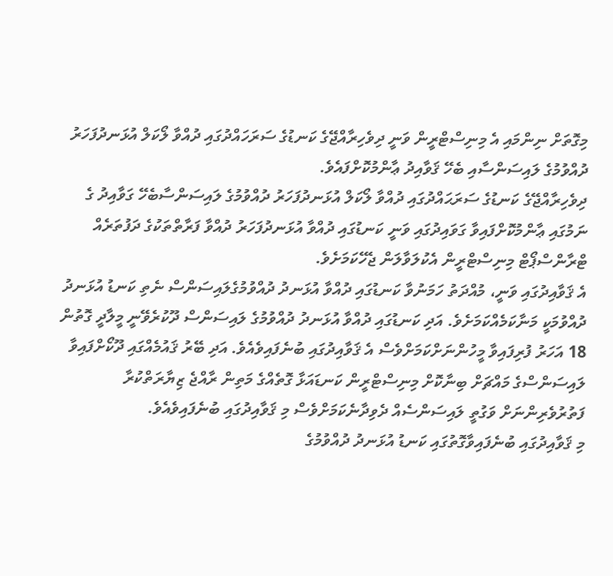މިގޮތަށް ނިންމައި އެ މިނިސްޓްރީން ވަނީ ދިވެހިރާއްޖޭގެ ކަނޑުގެ ސަރަހައްދުގައި ދުއްވާ ލޯކަލް އުޅަނދުފަހަރު ދުއްވުމުގެ ލައިސަންސާއި ބެހޭ ޤަވާއިދު ޢާންމުކޮށްފައެވެ.
ދިވެހިރާއްޖޭގެ ކަނޑުގެ ސަރަޙައްދުގައި ދުއްވާ ލޯކަލް އުޅަނދުފަހަރު ދުއްވުމުގެ ލައިސަންސާބެހޭ ގަވާއިދު ގެ ނަމުގައި ޢާންމުކޮށްފައިވާ ގަވައިދުގައި ވަނީ ކަނޑުގައި ދުއްވާ އުޅަނދުފަހަރު ދުއްވާ ފަރާތްތަކުގެ ދަފުތަރެއް ޓްރާންސްޕޯޓް މިނިސްޓްރީން އެކުލަވާލަން ޖެހޭކަމަށެވެ.
އެ ޤަވާއިދުގައި ވަނީ، މުއްދަތު ހަމަނުވާ ކަނޑުގައި ދުއްވާ އުޅަނދު ދުއްވުމުގެލައިސަންސް ނެތި ކަނޑު އުޅަނދު ދުއްވުމަކީ މަނާކަމެއްކަމަށެވެ. އަދި ކަނޑުގައި ދުއްވާ އުޅަނދު ދުއްވުމުގެ ލައިސަންސް ދޫކުރެވޭނީ މީލާދީ ގޮތުން 18 އަހަރު ފުރިފައިވާ މީހުންނަށްކަމަށްވެސް އެ ޤަވާއިދުގައި ބުނެފައިވެއެވެ. އަދި ބޭރު ޤައުމެއްގައި ދޫކޯށްފައިވާ ލައިސަންސްގެ މައްޗަށް ބިނާކޮށް މިނިސްޓްރީން ކަނޑައަޅާ ގޮތެއްގެ މަތިން ރާއްޖެ ޒިޔާރަތްކުރާ ފަތުރުވެރިންނަށް ވަގުތީ ލައިސަންސެއް ދެވިދާނެކަމަށްވެސް މި ޤަވާއިދުގައި ބުނެފައިވެއެވެ.
މި ޤަވާއިދުގައި ބުނެފައިވާގޮތުގައި ކަނޑު އުޅަނދު ދުއްވުމުގެ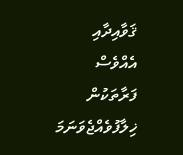ޤަވާއިދާއި އެއްވެސް ފަރާތަކުން ޚިލާފުވެއްޖެވަނަމަ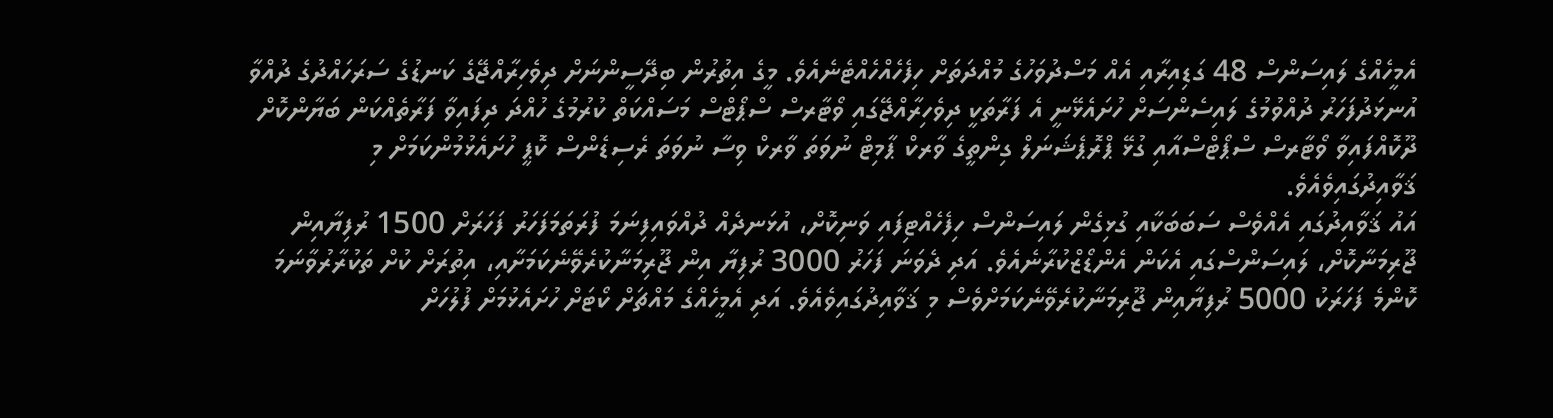އެމީހެއްގެ ލައިސަންސް 48 ގަޑިއިރާއި އެއް މަސްދުވަހުގެ މުއްދަތަށް ހިފެހެއްހެއްޓެނެއެވެ. މީގެ އިތުރުން ބިދޭސީންނަށް ދިވެހިރާއްޖޭގެ ކަނޑުގެ ސަރަހައްދުގެ ދުއްވާ އުނޅަދުފަހަރު ދުއްވުމުގެ ލައިސެންސަށް ހުށައެޅޭނީ އެ ފަރާތަކީ ދިވެހިރާއްޖޭގައި ވޯޓާރސް ސްޕޯޓްސް މަސައްކަތް ކުރުމުގެ ހުއްދަ ދިފައިވާ ފަރާތެއްކަން ބަޔާންކޮށް ދޫކޮއްފައިވާ ވޯޓާރސް ސްޕޯޓްސްއާއި ގުޅޭ ޕްރޮޕެޝަނަލް ގިންތީގެ ވާރކް ޕާމިޓް ނުވަތަ ވާރކް ވިސާ ނުވަތަ ރެސިޑެންސް ކޮޕީ ހުށައެޅުމުންކަމަށް މި ޤަވާއިދުގައިވެއެވެ.
އައު ޤަވާއިދުގައި އެއްވެސް ސަބަބަކާއި ގުޅިގެން ލައިސަންސް ހިފެހެއްޓިފައި ވަނިކޮށް، އުޅަނދެއް ދުއްވައިފިނަމަ ފުރަތަމަފަހަރު ފަހަރަށް 1500 ރުފިޔާއިން ޖޫރިމަނާކޮށް، ލައިސަންސްގައި އެކަން އެންޑޯޒްކުރާނެއެވެ. އަދި ދެވަނަ ފަހަރު 3000 ރުފިޔާ އިން ޖޫރިމަނާކުރެވޭނެކަމަށާއި، އިތުރަށް ކުށް ތަކުރާރުވާނަމަ ކޮންމެ ފަހަރަކު 5000 ރުފިޔާއިން ޖޫރިމަނާކުރެވޭނެކަމަށްވެސް މި ޤަވާއިދުގައިވެއެވެ. އަދި އެމީހެއްގެ މައްޗަށް ކޯޓަށް ހުށައެޅުމަށް ފުލުހަށް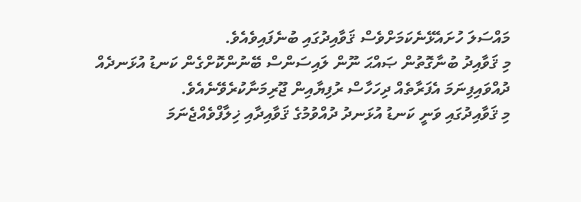މައްސަލަ ހުށައެޅޭނެކަމަށްވެސް ޤަވާއިދުގައި ބުނެފައިވެއެވެ.
މި ޤަވާއިދު ބުނާގޮތުން ޞައްޙަ ނޫން ލައިސަންސް ބޭނުންކޮށްގެން ކަނޑު އުޅަނދެއް ދުއްވައިފިނަމަ އެފަރާތެއް ދިހަހާސް ރުފިޔާއިން ޖޫރިމަނާކުރެވޭނެއެވެ.
މި ޤަވާއިދުގައި ވަނީ ކަނޑު އުޅަނދު ދުއްވުމުގެ ޤަވާއިދާއި ޚިލާފްވެއްޖެނަމަ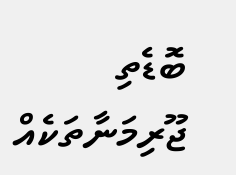ބޮޑެތި ޖޫރިމަނާތަކެއް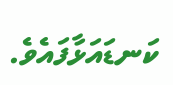ކަނޑައަޅާފައެވެ.